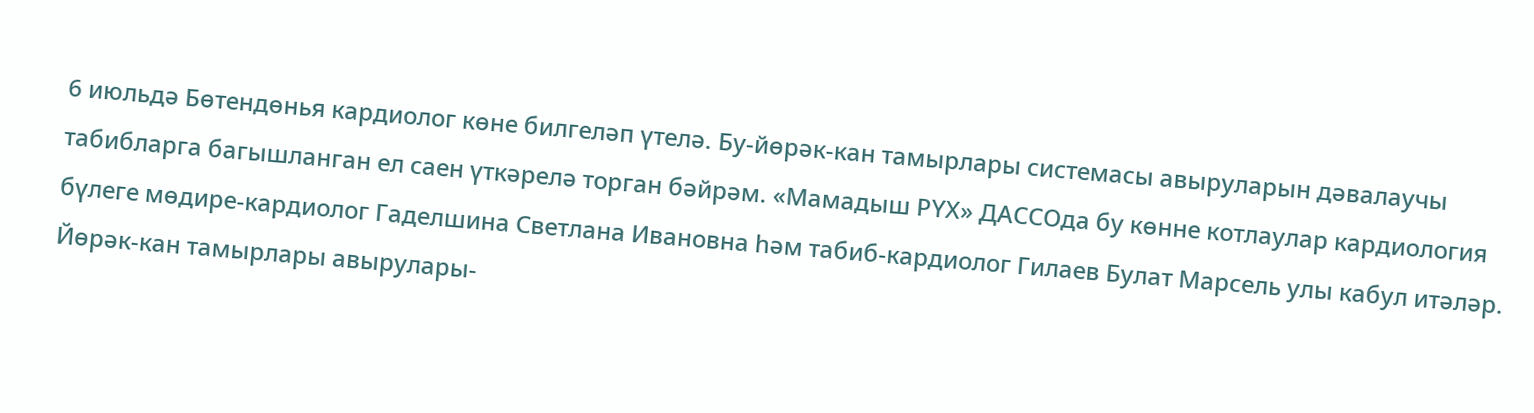6 июльдә Бөтендөнья кардиолог көне билгеләп үтелә. Бу-йөрәк-кан тамырлары системасы авыруларын дәвалаучы табибларга багышланган ел саен үткәрелә торган бәйрәм. «Мамадыш РҮХ» ДАССОда бу көнне котлаулар кардиология бүлеге мөдире-кардиолог Гаделшина Светлана Ивановна һәм табиб-кардиолог Гилаев Булат Марсель улы кабул итәләр.
Йөрәк-кан тамырлары авырулары-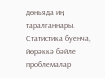дөньяда иң таралганнары. Статистика буенча, йөрәккә бәйле проблемалар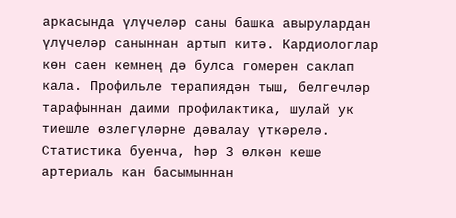аркасында үлүчеләр саны башка авырулардан үлүчеләр саныннан артып китә. Кардиологлар көн саен кемнең дә булса гомерен саклап кала. Профильле терапиядән тыш, белгечләр тарафыннан даими профилактика, шулай ук тиешле өзлегүләрне дәвалау үткәрелә.
Статистика буенча, һәр 3 өлкән кеше артериаль кан басымыннан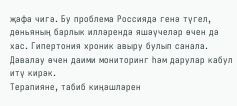җәфа чигә. Бу проблема Россиядә генә түгел, дөньяның барлык илләрендә яшәүчеләр өчен дә хас. Гипертония хроник авыру булып санала. Дәвалау өчен даими мониторинг һәм дарулар кабул итү кирәк.
Терапияне, табиб киңәшләрен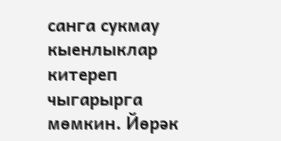санга сукмау кыенлыклар китереп чыгарырга мөмкин. Йөрәк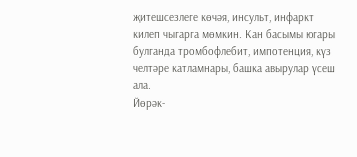җитешсезлеге көчәя, инсульт, инфаркт килеп чыгарга мөмкин. Кан басымы югары булганда тромбофлебит, импотенция, күз челтәре катламнары, башка авырулар үсеш ала.
Йөрәк-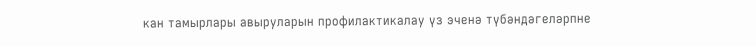кан тамырлары авыруларын профилактикалау үз эченә түбәндәгеләрпне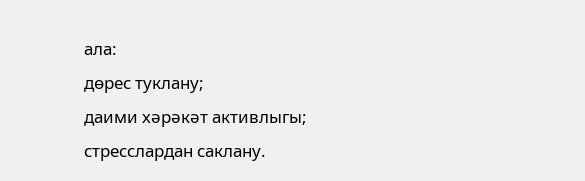ала:
дөрес туклану;
даими хәрәкәт активлыгы;
стресслардан саклану.